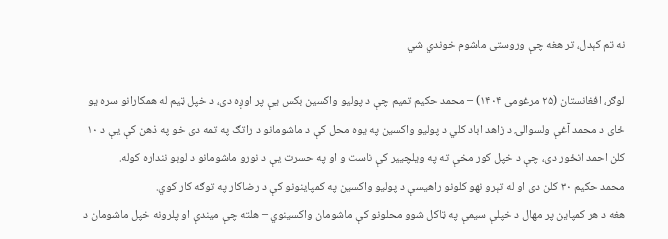نه تم کېدل، تر هغه چې وروستی ماشوم خوندي شي

لوګر، افغانستان (۲۵ مرغومی ۱۴۰۴) – محمد حکیم تمیم چې د پولیو واکسین بکس یې پر اوږه دی، د خپل ټیم له همکارانو سره یو ځای د محمد آغې ولسوالۍ د زاهد اباد کلي د پولیو واکسین په یوه محل کې د ماشومانو د راتګ په تمه دی خو په ذهن کې یې د ۱۰ کلن احمد انځور دی، چې د خپل کور مخې ته په ویلچییر کې ناست و او په حسرت یې د نورو ماشومانو د لوبو ننداره کوله.
محمد حکیم ۳۰ کلن دی او له تېرو نهو کلونو راهیسې د پولیو واکسین په کمپاینونو کې د رضاکار په توګه کار کوي.
هغه د هر کمپاین پر مهال د خپلې سیمې په ټاکل شوو محلونو کې ماشومان واکسینوي – هلته چې میندې او پلرونه خپل ماشومان د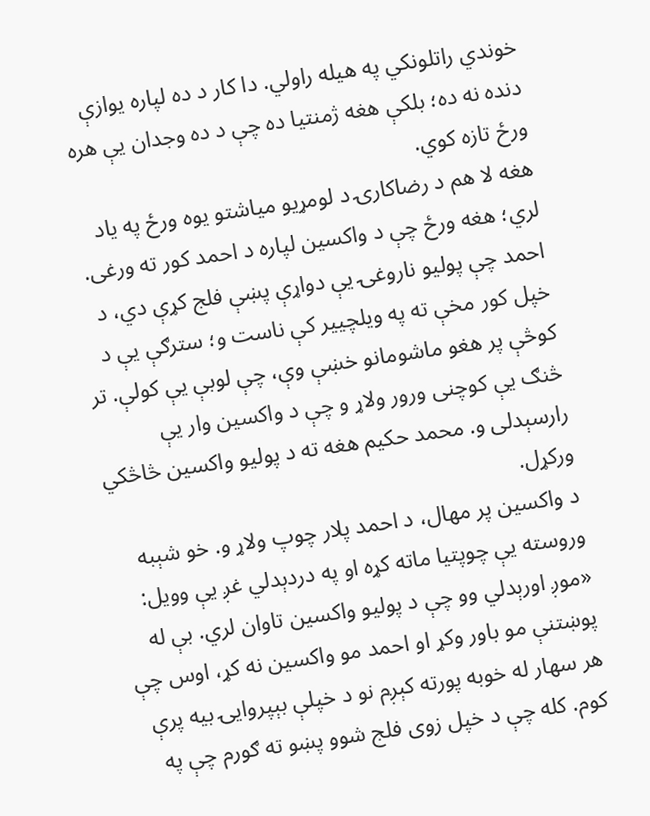خوندي راتلونکي په هیله راولي. دا کار د ده لپاره یوازې دنده نه ده؛ بلکې هغه ژمنتیا ده چې د ده وجدان یې هره ورځ تازه کوي.
هغه لا هم د رضاکارۍ د لومړیو میاشتو یوه ورځ په یاد لري؛ هغه ورځ چې د واکسین لپاره د احمد کور ته ورغی. احمد چې پولیو ناروغۍ یې دواړې پښې فلج کړې دي، د خپل کور مخې ته په ویلچییر کې ناست و؛ سترګې یې د کوڅې پر هغو ماشومانو خښې وې، چې لوبې یې کولې. تر څنګ یې کوچنی ورور ولاړ و چې د واکسین وار یې رارسېدلی و. محمد حکیم هغه ته د پولیو واکسین څاڅکي ورکړل.
د واکسین پر مهال، د احمد پلار چوپ ولاړ و. خو شېبه وروسته یې چوپتیا ماته کړه او په دردېدلي غږ یې وویل: «موږ اورېدلي وو چې د پولیو واکسین تاوان لري. بې له پوښتنې مو باور وکړ او احمد مو واکسین نه کړ، اوس چې هر سهار له خوبه پورته کېږم نو د خپلې بېپروایۍ بیه پرې کوم. کله چې د خپل زوی فلج شوو پښو ته ګورم چې په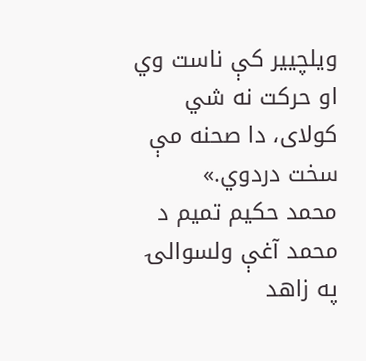ویلچییر کې ناست وي او حرکت نه شي کولای، دا صحنه مې سخت دردوي.»
محمد حکیم تمیم د محمد آغې ولسوالۍ په زاهد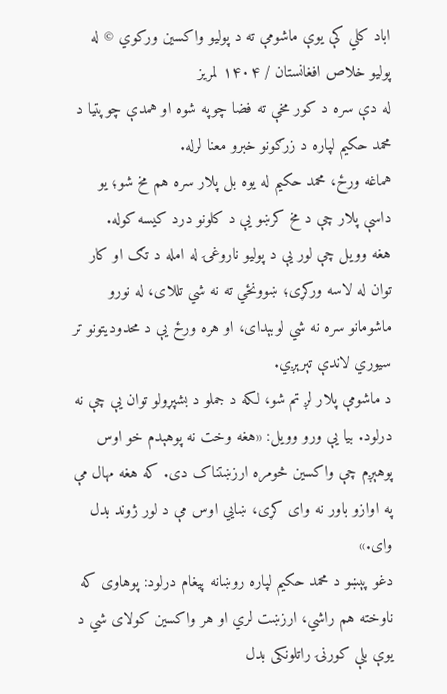اباد کلي کې یوې ماشومې ته د پولیو واکسین ورکوي © له پولیو خلاص افغانستان / ۱۴۰۴ لمریز
له دې سره د کور مخې ته فضا چوپه شوه او همدې چوپتیا د محمد حکیم لپاره د زرګونو خبرو معنا لرله.
هماغه ورځ، محمد حکیم له یوه بل پلار سره هم مخ شو؛ یو داسې پلار چې د مخ کرښو یې د کلونو درد کیسه کوله.
هغه وویل چې لور یې د پولیو ناروغۍ له امله د تګ او کار توان له لاسه ورکړی؛ ښوونځي ته نه شي تللای، له نورو ماشومانو سره نه شي لوبېدای، او هره ورځ یې د محدودیتونو تر سیوري لاندې تېرېږي.
د ماشومې پلار لږ تم شو، لکه د جملو د بشپړولو توان یې چې نه درلود. بیا یې ورو وویل: «هغه وخت نه پوهېدم خو اوس پوهېږم چې واکسین څومره ارزښتناک دی. که هغه مهال مې په اوازو باور نه وای کړی، ښايي اوس مې د لور ژوند بدل وای.»
دغو پېښو د محمد حکیم لپاره روښانه پیغام درلود: پوهاوی که ناوخته هم راشي، ارزښت لري او هر واکسین کولای شي د یوې بلې کورنۍ راتلونکی بدل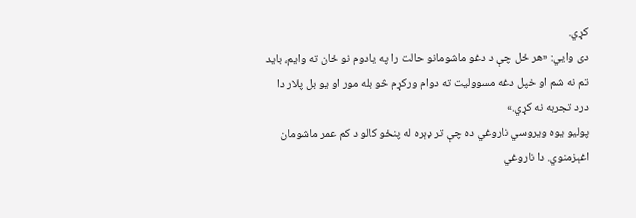کړي.
دی وايي: «هر ځل چې د دغو ماشومانو حالت را په یادوم نو ځان ته وایم، باید تم نه شم او خپل دغه مسوولیت ته دوام ورکړم څو بله مور او یو بل پلار دا درد تجربه نه کړي.»
پولیو یوه ویروسي ناروغي ده چې تر ډېره له پنځو کالو د کم عمر ماشومان اغېزمنوي. دا ناروغي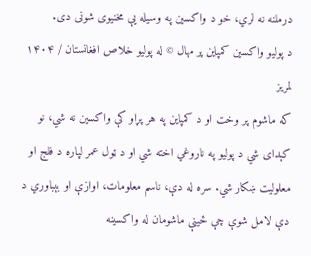درملنه نه لري، خو د واکسین په وسیله یې مخنیوی شونی دی.
د پولیو واکسین کمپاین پر مهال © له پولیو خلاص افغانستان / ۱۴۰۴ لمریز
که ماشوم پر وخت او د کمپاین په هر پړاو کې واکسین نه شي، نو کېدای شي د پولیو په ناروغي اخته شي او د ټول عمر لپاره د فلج او معلولیت ښکار شي. سره له دې، ناسم معلومات، اوازې او بېباوري د دې لامل شوې چې ځینې ماشومان له واکسینه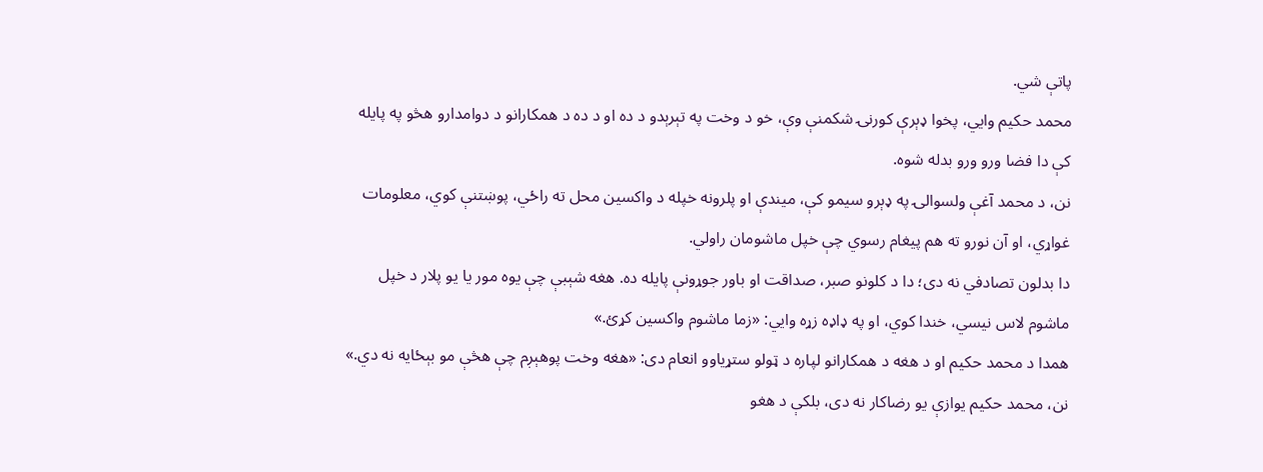پاتې شي.
محمد حکیم وایي، پخوا ډېرې کورنۍ شکمنې وې، خو د وخت په تېرېدو د ده او د ده د همکارانو د دوامدارو هڅو په پایله کې دا فضا ورو ورو بدله شوه.
نن، د محمد آغې ولسوالۍ په ډېرو سیمو کې، میندې او پلرونه خپله د واکسین محل ته راځي، پوښتنې کوي، معلومات غواړي، او آن نورو ته هم پیغام رسوي چې خپل ماشومان راولي.
دا بدلون تصادفي نه دی؛ دا د کلونو صبر، صداقت او باور جوړونې پایله ده. هغه شېبې چې یوه مور یا یو پلار د خپل ماشوم لاس نیسي، خندا کوي، او په ډاډه زړه وایي: «زما ماشوم واکسین کړئ.»
همدا د محمد حکیم او د هغه د همکارانو لپاره د ټولو ستړیاوو انعام دی: «هغه وخت پوهېږم چې هڅې مو بېځایه نه دي.»
نن، محمد حکیم یوازې یو رضاکار نه دی، بلکې د هغو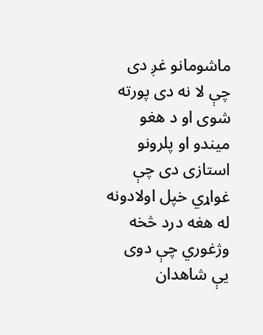ماشومانو غږ دی چې لا نه دی پورته شوی او د هغو میندو او پلرونو استازی دی چې غواړي خپل اولادونه له هغه درد څخه وژغوري چې دوی یې شاهدان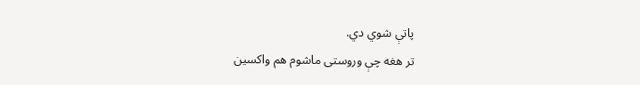پاتې شوي دي.
تر هغه چې وروستی ماشوم هم واکسین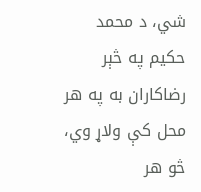شي، د محمد حکیم په څېر رضاکاران به په هر محل کې ولاړ وي، څو هر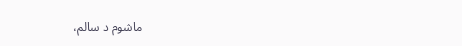ماشوم د سالم،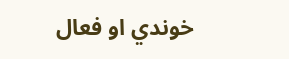خوندي او فعال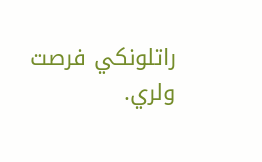راتلونکي فرصت ولري.